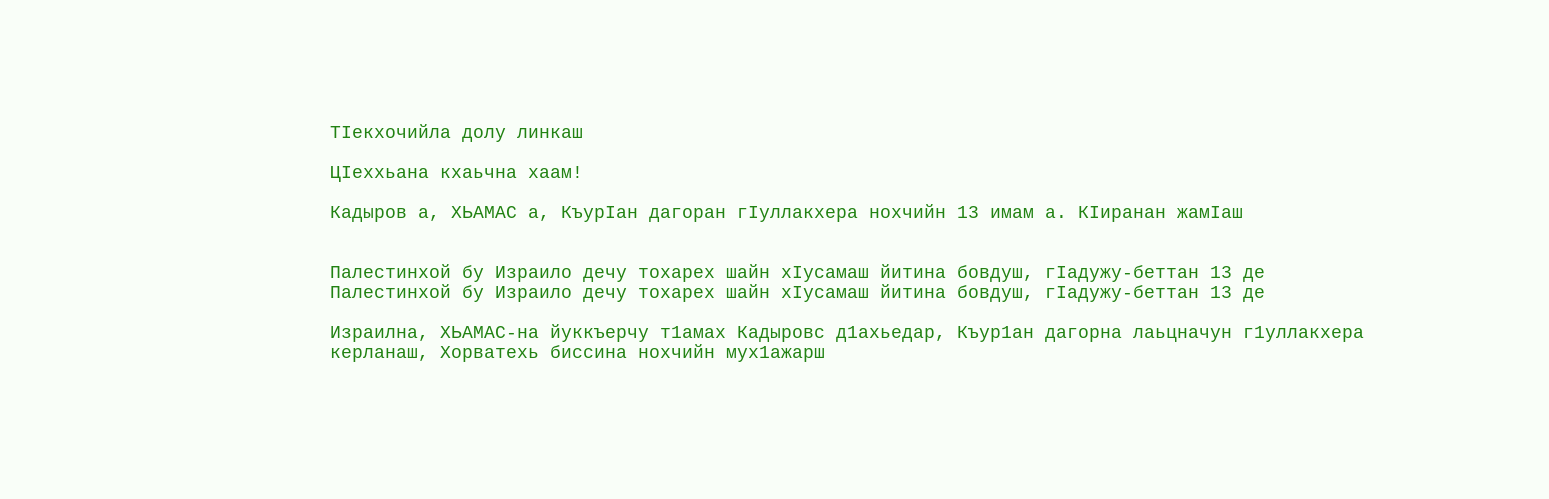ТIекхочийла долу линкаш

ЦIеххьана кхаьчна хаам!

Кадыров а, ХЬАМАС а, КъурIан дагоран гIуллакхера нохчийн 13 имам а. КIиранан жамIаш


Палестинхой бу Израило дечу тохарех шайн хIусамаш йитина бовдуш, гIадужу-беттан 13 де
Палестинхой бу Израило дечу тохарех шайн хIусамаш йитина бовдуш, гIадужу-беттан 13 де

Израилна, ХЬАМАС-на йуккъерчу т1амах Кадыровс д1ахьедар, Къур1ан дагорна лаьцначун г1уллакхера керланаш, Хорватехь биссина нохчийн мух1ажарш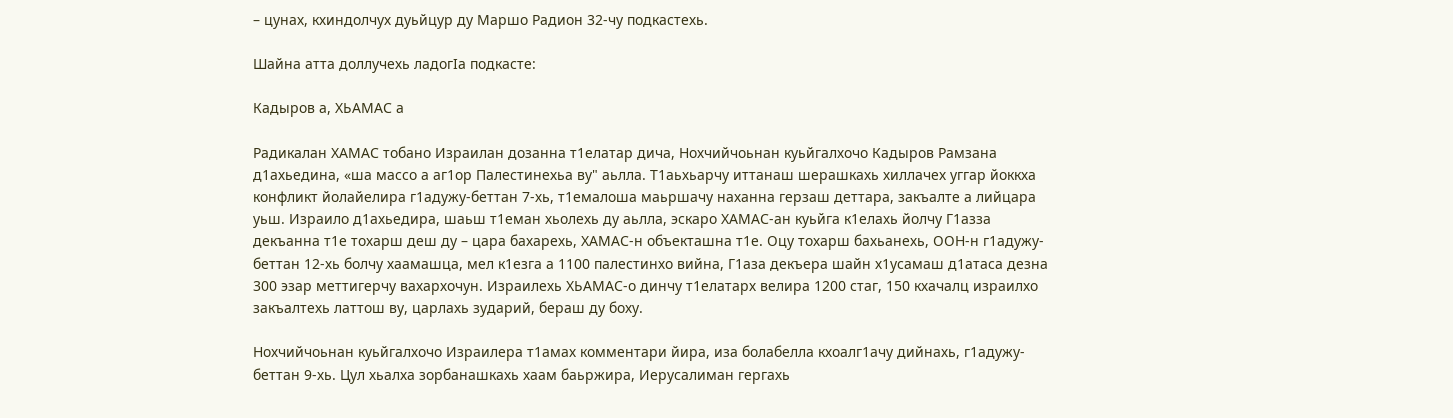– цунах, кхиндолчух дуьйцур ду Маршо Радион 32-чу подкастехь.

Шайна атта доллучехь ладогIа подкасте:

Кадыров а, ХЬАМАС а

Радикалан ХАМАС тобано Израилан дозанна т1елатар дича, Нохчийчоьнан куьйгалхочо Кадыров Рамзана д1ахьедина, «ша массо а аг1ор Палестинехьа ву" аьлла. Т1аьхьарчу иттанаш шерашкахь хиллачех уггар йоккха конфликт йолайелира г1адужу-беттан 7-хь, т1емалоша маьршачу наханна герзаш деттара, закъалте а лийцара уьш. Израило д1ахьедира, шаьш т1еман хьолехь ду аьлла, эскаро ХАМАС-ан куьйга к1елахь йолчу Г1азза декъанна т1е тохарш деш ду – цара бахарехь, ХАМАС-н объекташна т1е. Оцу тохарш бахьанехь, ООН-н г1адужу-беттан 12-хь болчу хаамашца, мел к1езга а 1100 палестинхо вийна, Г1аза декъера шайн х1усамаш д1атаса дезна 300 эзар меттигерчу вахархочун. Израилехь ХЬАМАС-о динчу т1елатарх велира 1200 стаг, 150 кхачалц израилхо закъалтехь латтош ву, царлахь зударий, бераш ду боху.

Нохчийчоьнан куьйгалхочо Израилера т1амах комментари йира, иза болабелла кхоалг1ачу дийнахь, г1адужу-беттан 9-хь. Цул хьалха зорбанашкахь хаам баьржира, Иерусалиман гергахь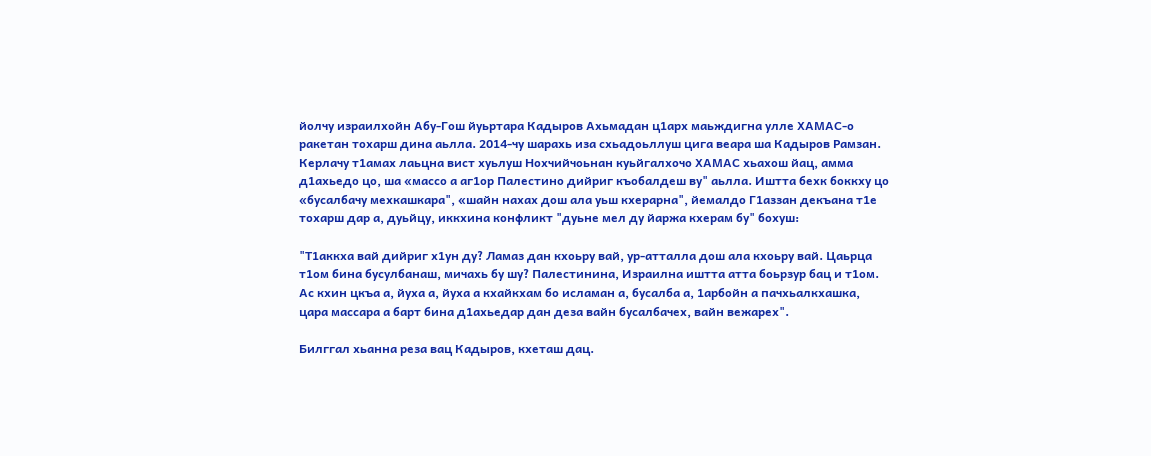йолчу израилхойн Абу-Гош йуьртара Кадыров Ахьмадан ц1арх маьждигна улле ХАМАС-о ракетан тохарш дина аьлла. 2014-чу шарахь иза схьадоьллуш цига веара ша Кадыров Рамзан. Керлачу т1амах лаьцна вист хуьлуш Нохчийчоьнан куьйгалхочо ХАМАС хьахош йац, амма д1ахьедо цо, ша «массо а аг1ор Палестино дийриг къобалдеш ву" аьлла. Иштта бехк боккху цо «бусалбачу мехкашкара", «шайн нахах дош ала уьш кхерарна", йемалдо Г1аззан декъана т1е тохарш дар а, дуьйцу, иккхина конфликт "дуьне мел ду йаржа кхерам бу" бохуш:

"Т1аккха вай дийриг х1ун ду? Ламаз дан кхоьру вай, ур-атталла дош ала кхоьру вай. Цаьрца т1ом бина бусулбанаш, мичахь бу шу? Палестинина, Израилна иштта атта боьрзур бац и т1ом. Ас кхин цкъа а, йуха а, йуха а кхайкхам бо исламан а, бусалба а, 1арбойн а пачхьалкхашка, цара массара а барт бина д1ахьедар дан деза вайн бусалбачех, вайн вежарех".

Билггал хьанна реза вац Кадыров, кхеташ дац.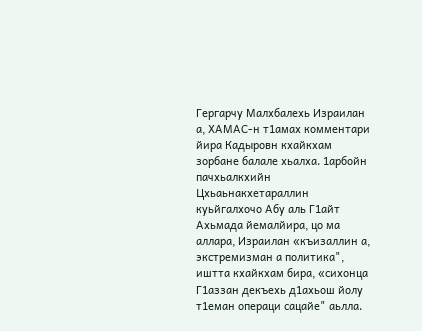Гергарчу Малхбалехь Израилан а, ХАМАС-н т1амах комментари йира Кадыровн кхайкхам зорбане балале хьалха. 1арбойн пачхьалкхийн Цхьаьнакхетараллин куьйгалхочо Абу аль Г1айт Ахьмада йемалйира, цо ма аллара, Израилан «къизаллин а, экстремизман а политика", иштта кхайкхам бира, «сихонца Г1аззан декъехь д1ахьош йолу т1еман операци сацайе" аьлла.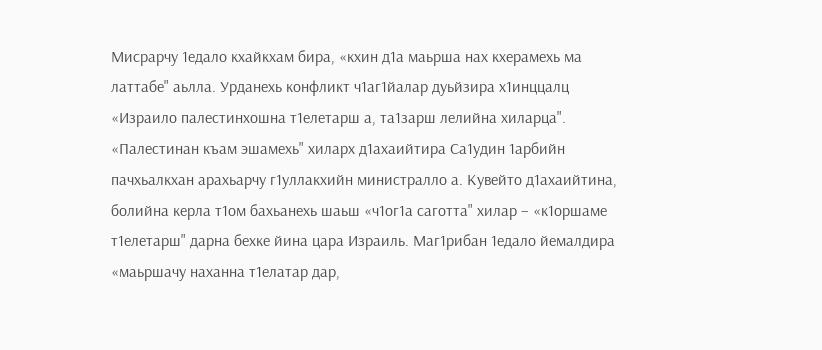Мисрарчу 1едало кхайкхам бира, «кхин д1а маьрша нах кхерамехь ма латтабе" аьлла. Урданехь конфликт ч1аг1йалар дуьйзира х1инццалц «Израило палестинхошна т1елетарш а, та1зарш лелийна хиларца". «Палестинан къам эшамехь" хиларх д1ахаийтира Са1удин 1арбийн пачхьалкхан арахьарчу г1уллакхийн министралло а. Кувейто д1ахаийтина, болийна керла т1ом бахьанехь шаьш «ч1ог1а саготта" хилар – «к1оршаме т1елетарш" дарна бехке йина цара Израиль. Маг1рибан 1едало йемалдира «маьршачу наханна т1елатар дар,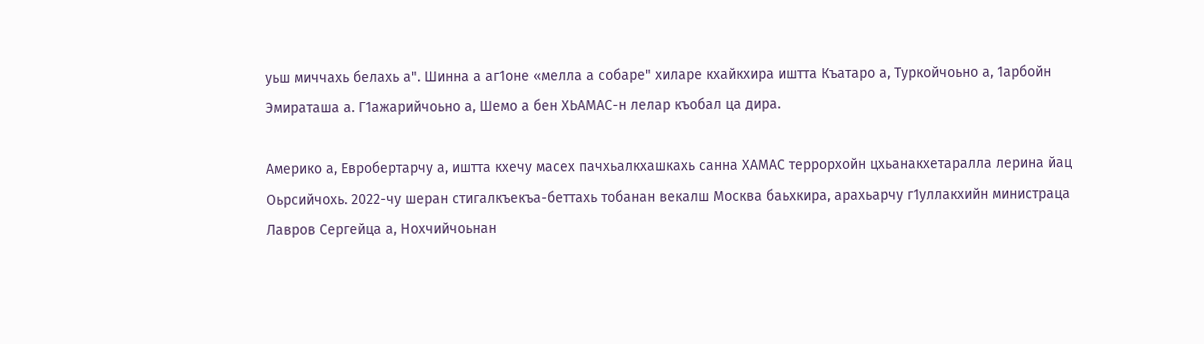уьш миччахь белахь а". Шинна а аг1оне «мелла а собаре" хиларе кхайкхира иштта Къатаро а, Туркойчоьно а, 1арбойн Эмираташа а. Г1ажарийчоьно а, Шемо а бен ХЬАМАС-н лелар къобал ца дира.

Америко а, Евробертарчу а, иштта кхечу масех пачхьалкхашкахь санна ХАМАС террорхойн цхьанакхетаралла лерина йац Оьрсийчохь. 2022-чу шеран стигалкъекъа-беттахь тобанан векалш Москва баьхкира, арахьарчу г1уллакхийн министраца Лавров Сергейца а, Нохчийчоьнан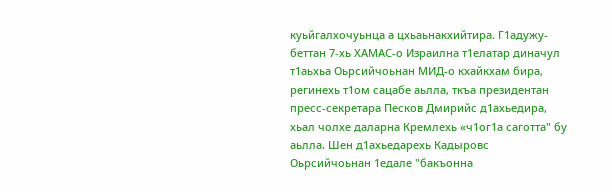куьйгалхочуьнца а цхьаьнакхийтира. Г1адужу-беттан 7-хь ХАМАС-о Израилна т1елатар диначул т1аьхьа Оьрсийчоьнан МИД-о кхайкхам бира, регинехь т1ом сацабе аьлла, ткъа президентан пресс-секретара Песков Дмирийс д1ахьедира, хьал чолхе даларна Кремлехь «ч1ог1а саготта" бу аьлла. Шен д1ахьедарехь Кадыровс Оьрсийчоьнан 1едале "бакъонна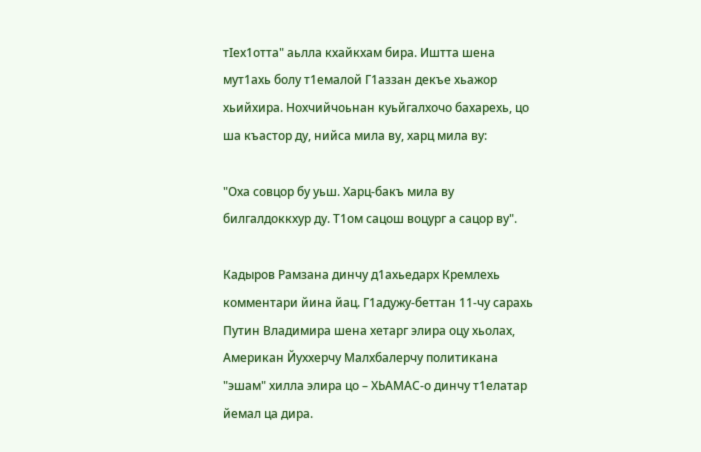тIех1отта" аьлла кхайкхам бира. Иштта шена мут1ахь болу т1емалой Г1аззан декъе хьажор хьийхира. Нохчийчоьнан куьйгалхочо бахарехь, цо ша къастор ду, нийса мила ву, харц мила ву:

"Оха совцор бу уьш. Харц-бакъ мила ву билгалдоккхур ду. Т1ом сацош воцург а сацор ву".

Кадыров Рамзана динчу д1ахьедарх Кремлехь комментари йина йац. Г1адужу-беттан 11-чу сарахь Путин Владимира шена хетарг элира оцу хьолах, Американ Йуххерчу Малхбалерчу политикана "эшам" хилла элира цо – ХЬАМАС-о динчу т1елатар йемал ца дира.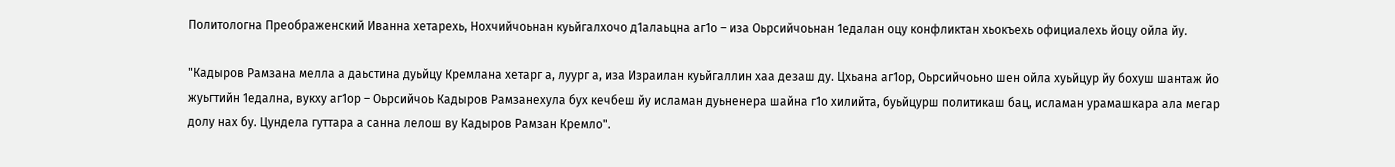Политологна Преображенский Иванна хетарехь, Нохчийчоьнан куьйгалхочо д1алаьцна аг1о – иза Оьрсийчоьнан 1едалан оцу конфликтан хьокъехь официалехь йоцу ойла йу.

"Кадыров Рамзана мелла а даьстина дуьйцу Кремлана хетарг а, луург а, иза Израилан куьйгаллин хаа дезаш ду. Цхьана аг1ор, Оьрсийчоьно шен ойла хуьйцур йу бохуш шантаж йо жуьгтийн 1едална, вукху аг1ор – Оьрсийчоь Кадыров Рамзанехула бух кечбеш йу исламан дуьненера шайна г1о хилийта, буьйцурш политикаш бац, исламан урамашкара ала мегар долу нах бу. Цундела гуттара а санна лелош ву Кадыров Рамзан Кремло".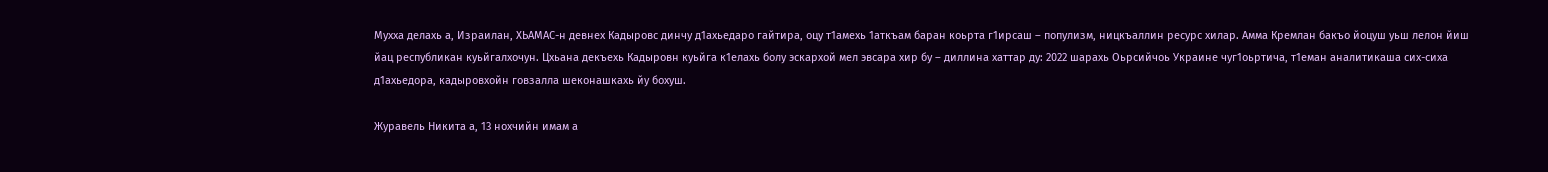Мухха делахь а, Израилан, ХЬАМАС-н девнех Кадыровс динчу д1ахьедаро гайтира, оцу т1амехь 1аткъам баран коьрта г1ирсаш – популизм, ницкъаллин ресурс хилар. Амма Кремлан бакъо йоцуш уьш лелон йиш йац республикан куьйгалхочун. Цхьана декъехь Кадыровн куьйга к1елахь болу эскархой мел эвсара хир бу – диллина хаттар ду: 2022 шарахь Оьрсийчоь Украине чуг1оьртича, т1еман аналитикаша сих-сиха д1ахьедора, кадыровхойн говзалла шеконашкахь йу бохуш.

Журавель Никита а, 13 нохчийн имам а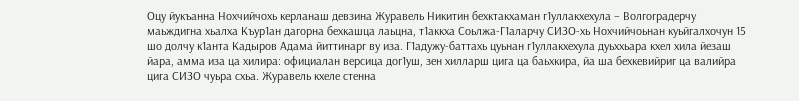Оцу йукъанна Нохчийчохь керланаш девзина Журавель Никитин бехктакхаман г1уллакхехула – Волгоградерчу маьждигна хьалха Къур1ан дагорна бехкашца лаьцна, т1аккха Соьлжа-Г1аларчу СИЗО-хь Нохчийчоьнан куьйгалхочун 15 шо долчу к1анта Кадыров Адама йиттинарг ву иза. Г1адужу-баттахь цуьнан г1уллакхехула дуьххьара кхел хила йезаш йара, амма иза ца хилира: официалан версица дог1уш, зен хилларш цига ца баьхкира, йа ша бехкевийриг ца валийра цига СИЗО чуьра схьа. Журавель кхеле стенна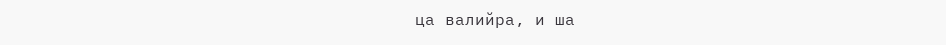ца валийра, и ша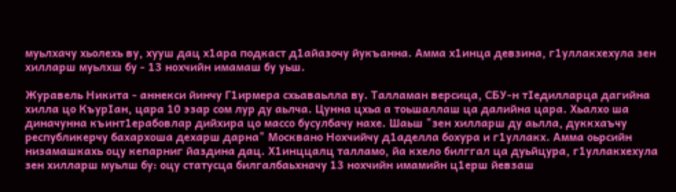муьлхачу хьолехь ву, хууш дац х1ара подкаст д1айазочу йукъанна. Амма х1инца девзина, г1уллакхехула зен хилларш муьлхш бу - 13 нохчийн имамаш бу уьш.

Журавель Никита - аннекси йинчу Г1ирмера схьаваьлла ву. Талламан версица, СБУ-н тIедилларца дагийна хилла цо КъурIан, цара 10 эзар сом лур ду аьлча. Цунна цхьа а тоьшаллаш ца далийна цара. Хьалхо ша диначунна къинт1ерабовлар дийхира цо массо бусулбачу нахе. Шаьш "зен хилларш ду аьлла, дуккхаъчу республикерчу бахархоша дехарш дарна" Москвано Нохчийчу д1аделла бохура и г1уллакх. Амма оьрсийн низамашкахь оцу кепарниг йаздина дац. Х1инццалц талламо, йа кхело билггал ца дуьйцура, г1уллакхехула зен хилларш муьлш бу: оцу статусца билгалбаьхначу 13 нохчийн имамийн ц1ерш йевзаш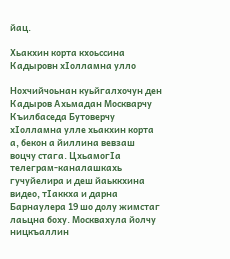йац.

Хьакхин корта кхоьссина Кадыровн хIолламна улло

Нохчийчоьнан куьйгалхочун ден Кадыров Ахьмадан Москварчу Къилбаседа Бутоверчу хIолламна улле хьакхин корта а, бекон а йиллина вевзаш воцчу стага. ЦхьамогIа телеграм-каналашкахь гучуйелира и деш йаьккхина видео, тIаккха и дарна Барнаулера 19 шо долу жимстаг лаьцна боху. Москвахула йолчу ницкъаллин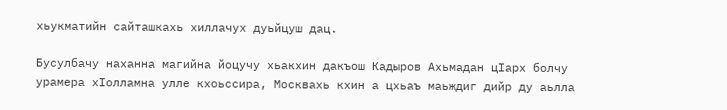хьукматийн сайташкахь хиллачух дуьйцуш дац.

Бусулбачу наханна магийна йоцучу хьакхин дакъош Кадыров Ахьмадан цIарх болчу урамера хIолламна улле кхоьссира, Москвахь кхин а цхьаъ маьждиг дийр ду аьлла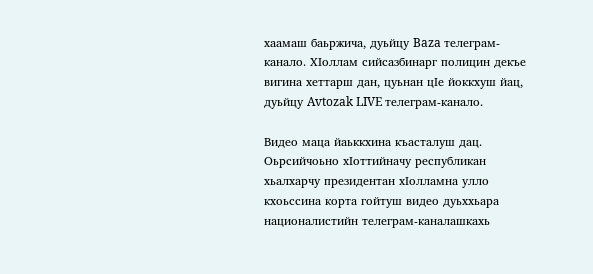хаамаш баьржича, дуьйцу Baza телеграм-канало. ХIоллам сийсазбинарг полицин декъе вигина хеттарш дан, цуьнан цIе йоккхуш йац, дуьйцу Avtozak LIVE телеграм-канало.

Видео маца йаьккхина къасталуш дац. Оьрсийчоьно хIоттийначу республикан хьалхарчу президентан хIолламна улло кхоьссина корта гойтуш видео дуьххьара националистийн телеграм-каналашкахь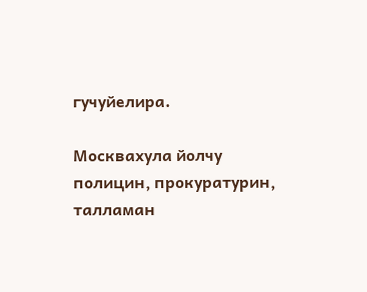гучуйелира.

Москвахула йолчу полицин, прокуратурин, талламан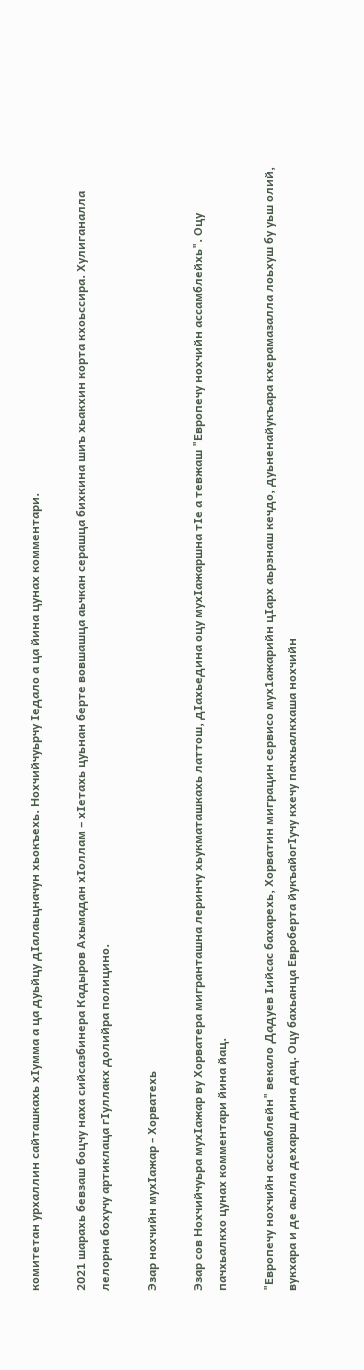комитетан урхаллин сайташкахь хIумма а ца дуьйцу дIалаьцначун хьокъехь. Нохчийчуьрчу Iедало а ца йина цунах комментари.

2021 шарахь бевзаш боцчу наха сийсазбинера Кадыров Ахьмадан хIоллам – хIетахь цуьнан берте вовшашца аьчкан серашца бихкина шиъ хьакхин корта кхоьссира. Хулиганалла лелорна бохучу артиклаца гIуллакх долийра полицино.

Эзар нохчийн мухIажар - Хорватехь

Эзар сов Нохчийчуьра мухIажар ву Хорватера мигранташна леринчу хьукматашкахь латтош, дIахьедина оцу мухIажаршна тIе а тевжаш "Европечу нохчийн ассамблейхь". Оцу пачхьалкхо цунах комментари йина йац.

"Европечу нохчийн ассамблейн" векало Дадуев Iийсас бахарехь, Хорватин миграцин сервисо мух1ажарийн цIарх аьрзнаш кечдо, дуьненайукъара кхерамазалла лоьхуш бу уьш олий, вукхара и де аьлла дехарш дина дац. Оцу бахьанца Евроберта йукъайогIучу кхечу пачхьалкхаша нохчийн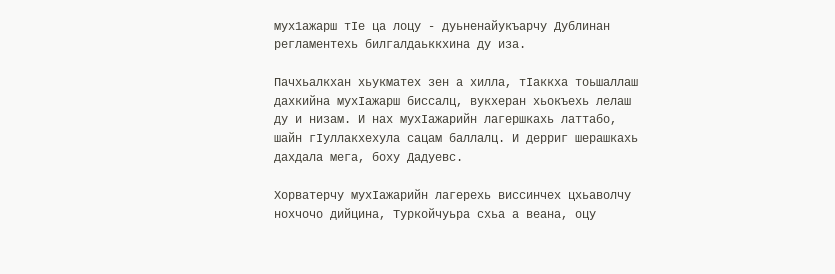мух1ажарш тIе ца лоцу - дуьненайукъарчу Дублинан регламентехь билгалдаьккхина ду иза.

Пачхьалкхан хьукматех зен а хилла, тIаккха тоьшаллаш дахкийна мухIажарш биссалц, вукхеран хьокъехь лелаш ду и низам. И нах мухIажарийн лагершкахь латтабо, шайн гIуллакхехула сацам баллалц. И дерриг шерашкахь дахдала мега, боху Дадуевс.

Хорватерчу мухIажарийн лагерехь виссинчех цхьаволчу нохчочо дийцина, Туркойчуьра схьа а веана, оцу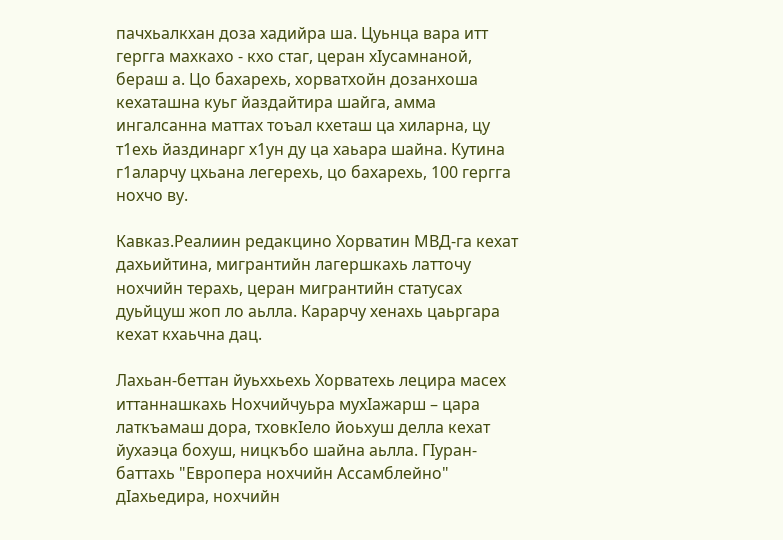пачхьалкхан доза хадийра ша. Цуьнца вара итт гергга махкахо - кхо стаг, церан хIусамнаной, бераш а. Цо бахарехь, хорватхойн дозанхоша кехаташна куьг йаздайтира шайга, амма ингалсанна маттах тоъал кхеташ ца хиларна, цу т1ехь йаздинарг х1ун ду ца хаьара шайна. Кутина г1аларчу цхьана легерехь, цо бахарехь, 100 гергга нохчо ву.

Кавказ.Реалиин редакцино Хорватин МВД-га кехат дахьийтина, мигрантийн лагершкахь латточу нохчийн терахь, церан мигрантийн статусах дуьйцуш жоп ло аьлла. Карарчу хенахь цаьргара кехат кхаьчна дац.

Лахьан-беттан йуьххьехь Хорватехь лецира масех иттаннашкахь Нохчийчуьра мухIажарш – цара латкъамаш дора, тховкIело йоьхуш делла кехат йухаэца бохуш, ницкъбо шайна аьлла. ГIуран-баттахь "Европера нохчийн Ассамблейно" дIахьедира, нохчийн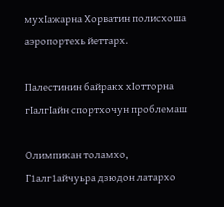мухIажарна Хорватин полисхоша аэропортехь йеттарх.

Палестинин байракх хIотторна гIалгIайн спортхочун проблемаш

Олимпикан толамхо, Г1алг1айчуьра дзюдон латархо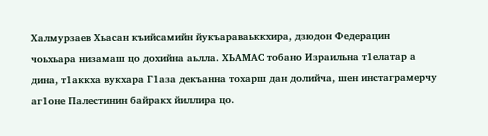Халмурзаев Хьасан къийсамийн йукъараваьккхира, дзюдон Федерацин чоьхьара низамаш цо дохийна аьлла. ХЬАМАС тобано Израильна т1елатар а дина, т1аккха вукхара Г1аза декъанна тохарш дан долийча, шен инстаграмерчу аг1оне Палестинин байракх йиллира цо.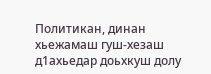Политикан, динан хьежамаш гуш-хезаш д1ахьедар доьхкуш долу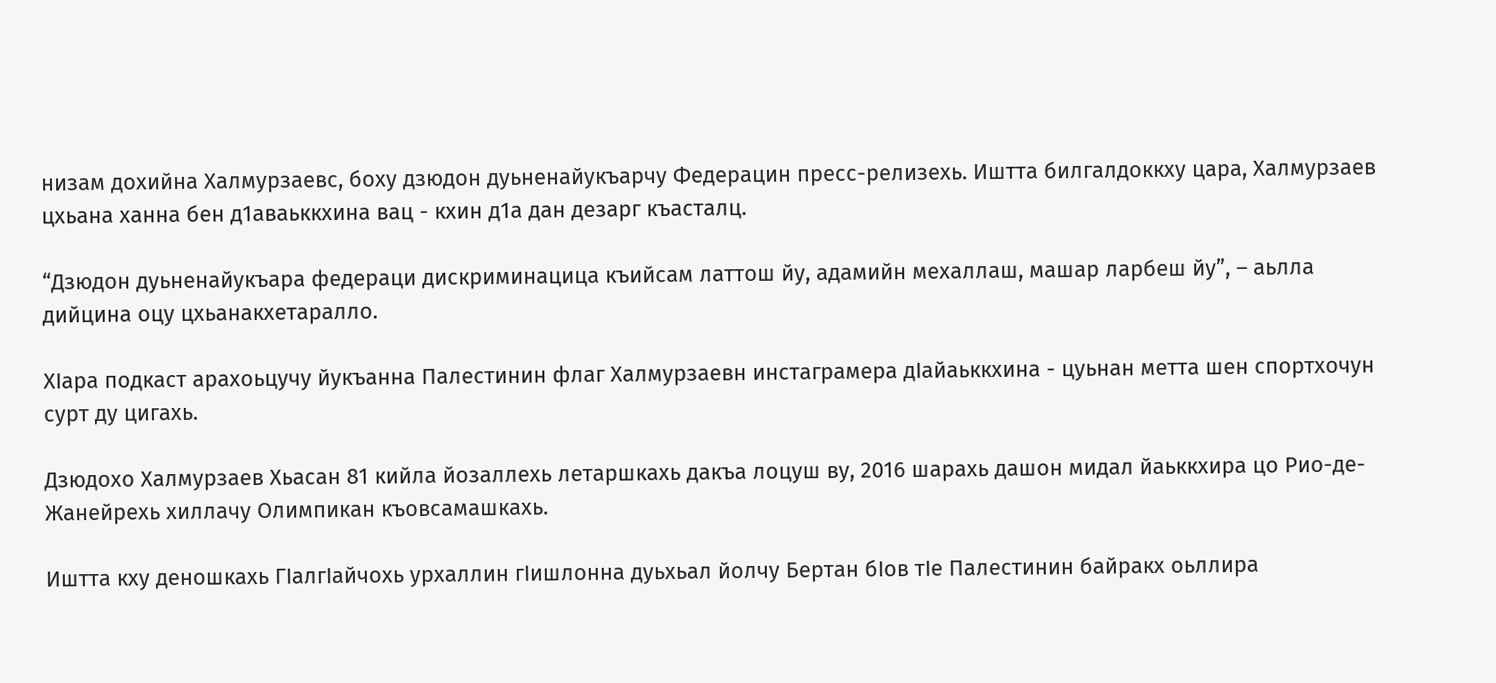низам дохийна Халмурзаевс, боху дзюдон дуьненайукъарчу Федерацин пресс-релизехь. Иштта билгалдоккху цара, Халмурзаев цхьана ханна бен д1аваьккхина вац - кхин д1а дан дезарг къасталц.

“Дзюдон дуьненайукъара федераци дискриминацица къийсам латтош йу, адамийн мехаллаш, машар ларбеш йу”, – аьлла дийцина оцу цхьанакхетаралло.

ХIара подкаст арахоьцучу йукъанна Палестинин флаг Халмурзаевн инстаграмера дIайаьккхина - цуьнан метта шен спортхочун сурт ду цигахь.

Дзюдохо Халмурзаев Хьасан 81 кийла йозаллехь летаршкахь дакъа лоцуш ву, 2016 шарахь дашон мидал йаьккхира цо Рио-де-Жанейрехь хиллачу Олимпикан къовсамашкахь.

Иштта кху деношкахь ГIалгIайчохь урхаллин гIишлонна дуьхьал йолчу Бертан бIов тIе Палестинин байракх оьллира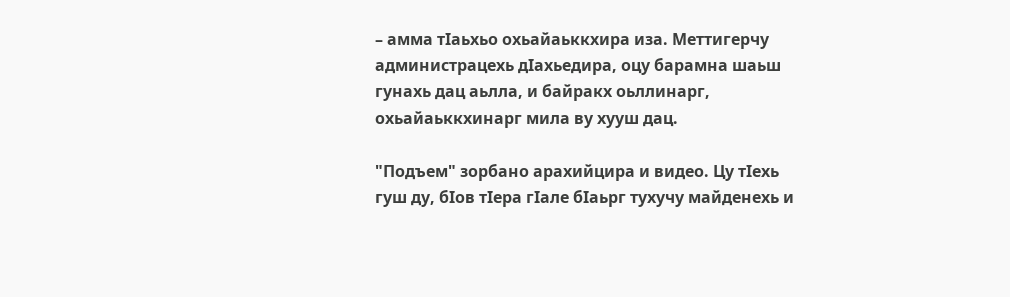– амма тIаьхьо охьайаьккхира иза. Меттигерчу администрацехь дIахьедира, оцу барамна шаьш гунахь дац аьлла, и байракх оьллинарг, охьайаьккхинарг мила ву хууш дац.

"Подъем" зорбано арахийцира и видео. Цу тIехь гуш ду, бIов тIера гIале бIаьрг тухучу майденехь и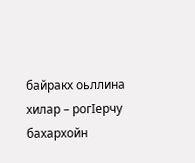байракх оьллина хилар – рогIерчу бахархойн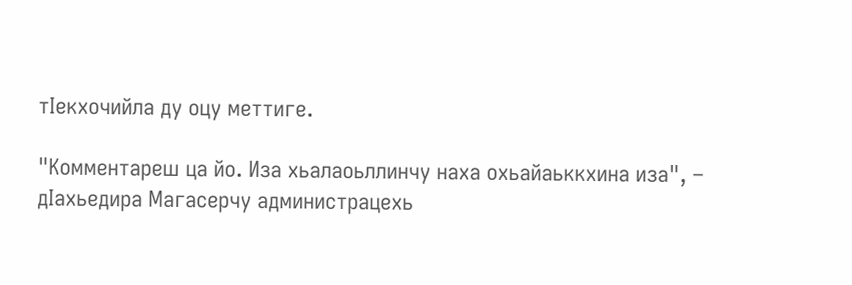тIекхочийла ду оцу меттиге.

"Комментареш ца йо. Иза хьалаоьллинчу наха охьайаьккхина иза", – дIахьедира Магасерчу администрацехь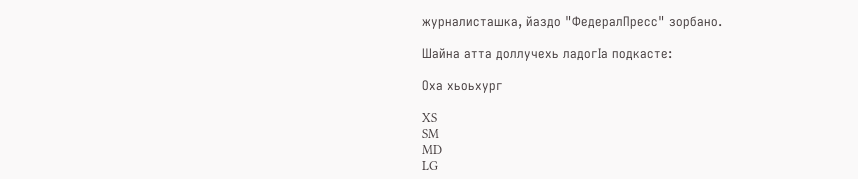журналисташка, йаздо "ФедералПресс" зорбано.

Шайна атта доллучехь ладогIа подкасте:

Оха хьоьхург

XS
SM
MD
LG